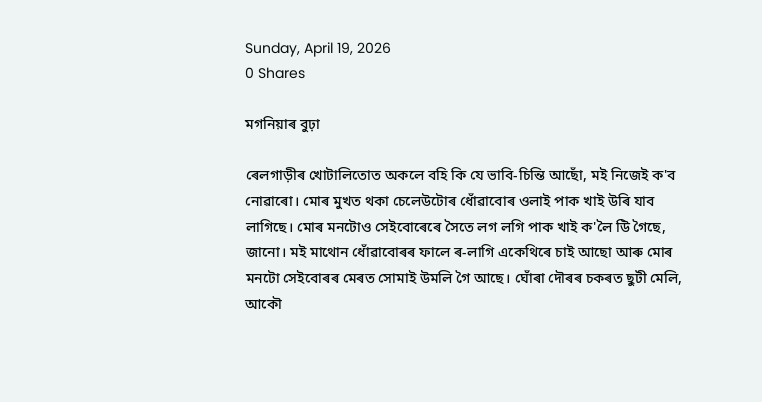Sunday, April 19, 2026
0 Shares

মগনিয়াৰ বুঢ়া

ৰেলগাড়ীৰ খোটালিতোত অকলে বহি কি যে ভাবি-চিন্তি আছোঁ, মই নিজেই ক'ব নোৱাৰো। মোৰ মুখত থকা চেলেউটোৰ ধোঁৱাবোৰ ওলাই পাক খাই উৰি যাব লাগিছে। মোৰ মনটোও সেইবোৰেৰে সৈতে লগ লগি পাক খাই ক'লৈ উি গৈছে, জানো। মই মাথোন ধোঁৱাবোৰৰ ফালে ৰ-লাগি একেথিৰে চাই আছো আৰু মোৰ মনটো সেইবোৰৰ মেৰত সোমাই উমলি গৈ আছে। ঘোঁৰা দৌৰৰ চকৰত ছুটী মেলি, আকৌ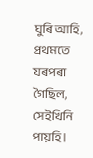ঘুৰি আহি, প্ৰথমতে যৰপৰা গৈছিল, সেইখিনি পায়হি।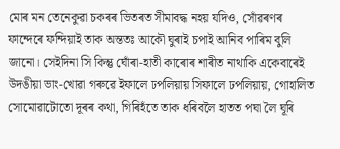মোৰ মন তেনেকুৱা চকৰৰ ভিতৰত সীমাবদ্ধ নহয় যদিও, সোঁৱৰণৰ ফান্দেৰে ফন্দিয়াই তাক অন্ততঃ আকৌ ঘুৰাই চপাই আনিব পাৰিম বুলি জানো। সেইদিনা সি কিন্তু ঘোঁৰা-হাতী কাৰোৰ শাৰীত নাথাকি একেবাৰেই উদঙীয়া ভাং-খোৱা গৰুৱে ইফালে ঢপলিয়ায় সিফালে ঢপলিয়ায়, গোহালিত সোমোৱাটোতো দূৰৰ কথা, গিৰিহঁতে তাক ধৰিবলৈ হাতত পঘা লৈ ঘূৰি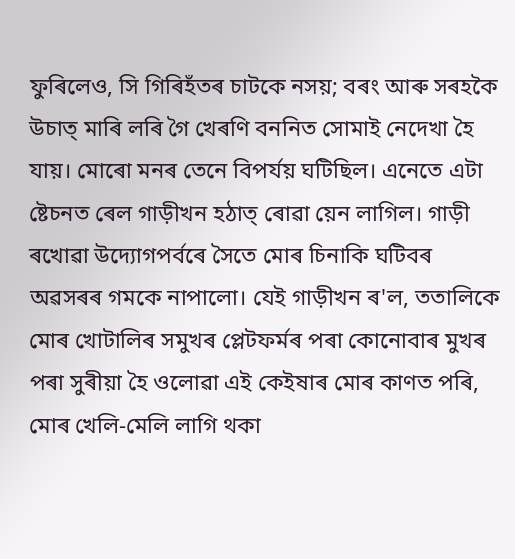ফুৰিলেও, সি গিৰিহঁতৰ চাটকে নসয়; বৰং আৰু সৰহকৈ উচাত্ মাৰি লৰি গৈ খেৰণি বননিত সোমাই নেদেখা হৈ যায়। মোৰো মনৰ তেনে বিপৰ্যয় ঘটিছিল। এনেতে এটা ষ্টেচনত ৰেল গাড়ীখন হঠাত্ ৰোৱা য়েন লাগিল। গাড়ী ৰখোৱা উদ্যোগপৰ্বৰে সৈতে মোৰ চিনাকি ঘটিবৰ অৱসৰৰ গমকে নাপালো। যেই গাড়ীখন ৰ'ল, ততালিকে মোৰ খোটালিৰ সমুখৰ প্লেটফৰ্মৰ পৰা কোনোবাৰ মুখৰ পৰা সুৰীয়া হৈ ওলোৱা এই কেইষাৰ মোৰ কাণত পৰি, মোৰ খেলি-মেলি লাগি থকা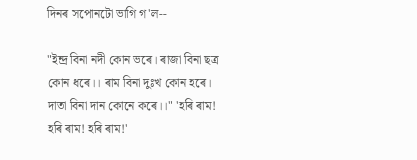দিনৰ সপোনটো ভাগি গ'ল--

"ইন্দ্ৰ বিনা নদী কোন ভৰে। ৰাজা বিনা ছত্ৰ কোন ধৰে।। ৰাম বিনা দুঃখ কোন হৰে। দাতা বিনা দান কোনে কৰে।।" 'হৰি ৰাম! হৰি ৰাম! হৰি ৰাম!'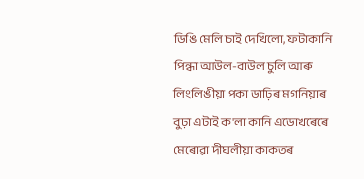ডিঙি মেলি চাই দেখিলো, ফটাকানি পিন্ধা আউল-বাউল চুলি আৰু লিংলিঙীয়া পকা ডাঢ়িৰ মগনিয়াৰ বুঢ়া এটাই ক'লা কানি এডোখৰেৰে মেৰোৱা দীঘলীয়া কাকতৰ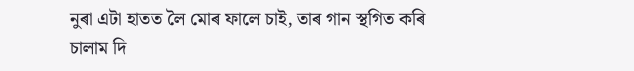নুৰা এটা হাতত লৈ মোৰ ফালে চাই, তাৰ গান স্থগিত কৰি চালাম দি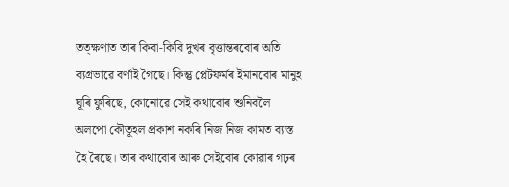তত্ক্ষণাত তাৰ কিবা-কিবি দুখৰ বৃত্তান্তৰবোৰ অতি ব্যগ্ৰভাৱে বৰ্ণাই গৈছে। কিন্তু প্লেটফৰ্মৰ ইমানবোৰ মানুহ ঘূৰি ফুৰিছে, কোনোৱে সেই কথাবোৰ শুনিবলৈ অলপো কৌতূহল প্ৰকাশ নকৰি নিজ নিজ কামত ব্যস্ত হৈ ৰৈছে। তাৰ কথাবোৰ আৰু সেইবোৰ কোৱাৰ গঢ়ৰ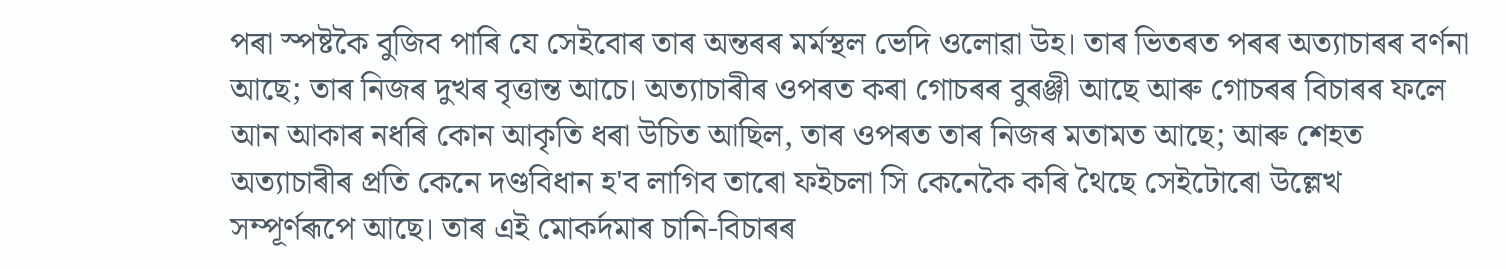পৰা স্পষ্টকৈ বুজিব পাৰি যে সেইবোৰ তাৰ অন্তৰৰ মৰ্মস্থল ভেদি ওলোৱা উহ। তাৰ ভিতৰত পৰৰ অত্যাচাৰৰ বৰ্ণনা আছে; তাৰ নিজৰ দুখৰ বৃত্তান্ত আচে। অত্যাচাৰীৰ ওপৰত কৰা গোচৰৰ বুৰঞ্জী আছে আৰু গোচৰৰ বিচাৰৰ ফলে আন আকাৰ নধৰি কোন আকৃতি ধৰা উচিত আছিল, তাৰ ওপৰত তাৰ নিজৰ মতামত আছে; আৰু শেহত অত্যাচাৰীৰ প্ৰতি কেনে দণ্ডবিধান হ'ব লাগিব তাৰো ফইচলা সি কেনেকৈ কৰি থৈছে সেইটোৰো উল্লেখ সম্পূৰ্ণৰূপে আছে। তাৰ এই মোকৰ্দমাৰ চানি-বিচাৰৰ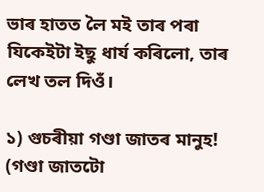ভাৰ হাতত লৈ মই তাৰ পৰা যিকেইটা ইছু ধাৰ্য কৰিলো, তাৰ লেখ তল দিওঁ।

১) গুচৰীয়া গণ্ডা জাতৰ মানুহ! (গণ্ডা জাতটো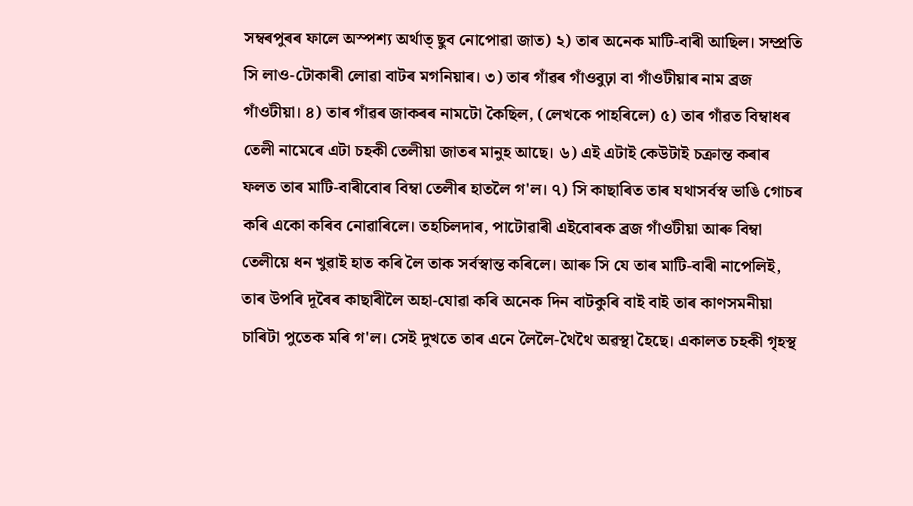সম্বৰপুৰৰ ফালে অস্পশ্য অৰ্থাত্ ছুব নোপোৱা জাত) ২) তাৰ অনেক মাটি-বাৰী আছিল। সম্প্ৰতি সি লাও-টোকাৰী লোৱা বাটৰ মগনিয়াৰ। ৩) তাৰ গাঁৱৰ গাঁওবুঢ়া বা গাঁওটীয়াৰ নাম ব্ৰজ গাঁওটীয়া। ৪) তাৰ গাঁৱৰ জাকৰৰ নামটো কৈছিল, (লেখকে পাহৰিলে) ৫) তাৰ গাঁৱত বিম্বাধৰ তেলী নামেৰে এটা চহকী তেলীয়া জাতৰ মানুহ আছে। ৬) এই এটাই কেউটাই চক্ৰান্ত কৰাৰ ফলত তাৰ মাটি-বাৰীবোৰ বিম্বা তেলীৰ হাতলৈ গ'ল। ৭) সি কাছাৰিত তাৰ যথাসৰ্বস্ব ভাঙি গোচৰ কৰি একো কৰিব নোৱাৰিলে। তহচিলদাৰ, পাটোৱাৰী এইবোৰক ব্ৰজ গাঁওটীয়া আৰু বিম্বা তেলীয়ে ধন খুৱাই হাত কৰি লৈ তাক সৰ্বস্বান্ত কৰিলে। আৰু সি যে তাৰ মাটি-বাৰী নাপেলিই, তাৰ উপৰি দূৰৈৰ কাছাৰীলৈ অহা-যোৱা কৰি অনেক দিন বাটকুৰি বাই বাই তাৰ কাণসমনীয়া চাৰিটা পুতেক মৰি গ'ল। সেই দুখতে তাৰ এনে লৈলৈ-থৈথৈ অৱস্থা হৈছে। একালত চহকী গৃহস্থ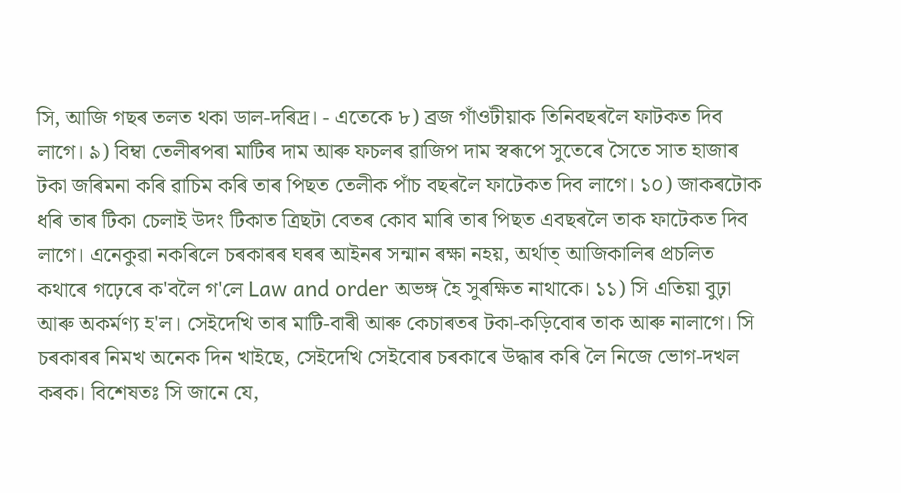সি, আজি গছৰ তলত থকা ডাল-দৰিদ্ৰ। - এতেকে ৮) ব্ৰজ গাঁওটীয়াক তিনিবছৰলৈ ফাটকত দিব লাগে। ৯) বিম্বা তেলীৰপৰা মাটিৰ দাম আৰু ফচলৰ ৱাজিপ দাম স্বৰূপে সুতেৰে সৈতে সাত হাজাৰ টকা জৰিমনা কৰি ৱাচিম কৰি তাৰ পিছত তেলীক পাঁচ বছৰলৈ ফাটেকত দিব লাগে। ১০) জাকৰটোক ধৰি তাৰ টিকা চেলাই উদং টিকাত ত্ৰিছটা বেতৰ কোব মাৰি তাৰ পিছত এবছৰলৈ তাক ফাটেকত দিব লাগে। এনেকুৱা নকৰিলে চৰকাৰৰ ঘৰৰ আইনৰ সন্মান ৰক্ষা নহয়, অৰ্থাত্ আজিকালিৰ প্ৰচলিত কথাৰে গঢ়েৰে ক'বলৈ গ'লে Law and order অভঙ্গ হৈ সুৰক্ষিত নাথাকে। ১১) সি এতিয়া বুঢ়া আৰু অকৰ্মণ্য হ'ল। সেইদেখি তাৰ মাটি-বাৰী আৰু কেচাৰতৰ টকা-কড়িবোৰ তাক আৰু নালাগে। সি চৰকাৰৰ নিমখ অনেক দিন খাইছে, সেইদেখি সেইবোৰ চৰকাৰে উদ্ধাৰ কৰি লৈ নিজে ভোগ-দখল কৰক। বিশেষতঃ সি জানে যে,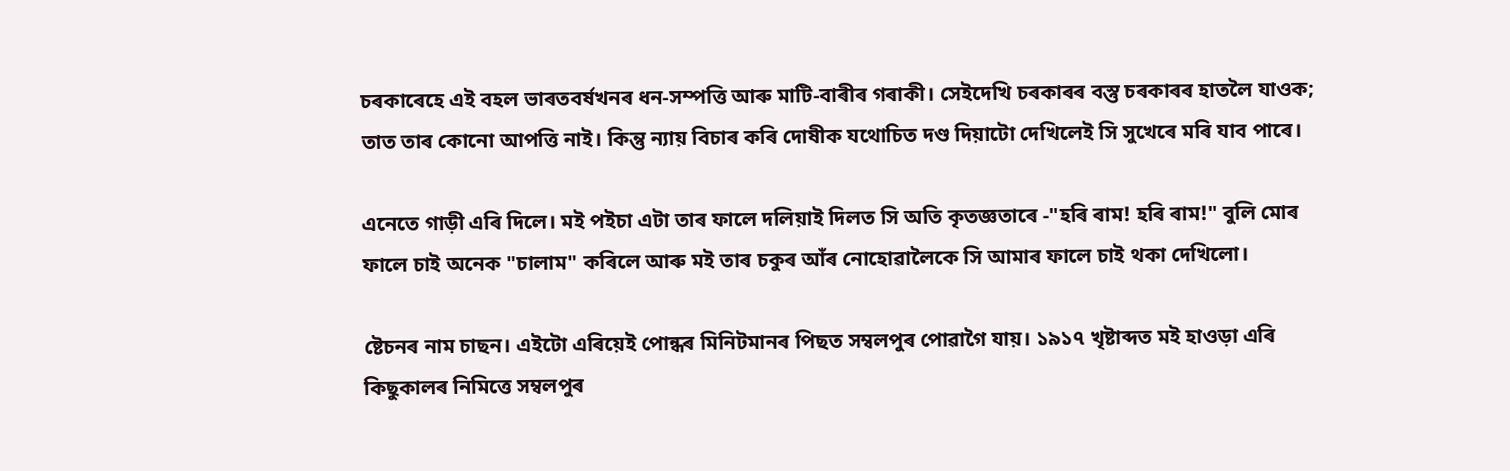চৰকাৰেহে এই বহল ভাৰতবৰ্ষখনৰ ধন-সম্পত্তি আৰু মাটি-বাৰীৰ গৰাকী। সেইদেখি চৰকাৰৰ বস্তু চৰকাৰৰ হাতলৈ যাওক; তাত তাৰ কোনো আপত্তি নাই। কিন্তু ন্যায় বিচাৰ কৰি দোষীক যথোচিত দণ্ড দিয়াটো দেখিলেই সি সুখেৰে মৰি যাব পাৰে।

এনেতে গাড়ী এৰি দিলে। মই পইচা এটা তাৰ ফালে দলিয়াই দিলত সি অতি কৃতজ্ঞতাৰে -"হৰি ৰাম! হৰি ৰাম!" বুলি মোৰ ফালে চাই অনেক "চালাম" কৰিলে আৰু মই তাৰ চকুৰ আঁৰ নোহোৱালৈকে সি আমাৰ ফালে চাই থকা দেখিলো।

ষ্টেচনৰ নাম চাছন। এইটো এৰিয়েই পোন্ধৰ মিনিটমানৰ পিছত সম্বলপুৰ পোৱাগৈ যায়। ১৯১৭ খৃষ্টাব্দত মই হাওড়া এৰি কিছুকালৰ নিমিত্তে সম্বলপুৰ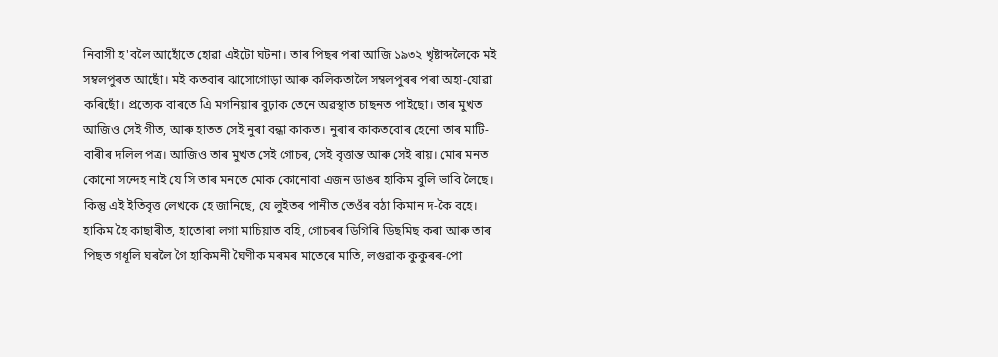নিবাসী হ'বলৈ আহোঁতে হোৱা এইটো ঘটনা। তাৰ পিছৰ পৰা আজি ১৯৩২ খৃষ্টাব্দলৈকে মই সম্বলপুৰত আছোঁ। মই কতবাৰ ঝাসোগোড়া আৰু কলিকতালৈ সম্বলপুৰৰ পৰা অহা-যোৱা কৰিছোঁ। প্ৰত্যেক বাৰতে এি মগনিয়াৰ বুঢ়াক তেনে অৱস্থাত চাছনত পাইছো। তাৰ মুখত আজিও সেই গীত, আৰু হাতত সেই নুৰা বন্ধা কাকত। নুৰাৰ কাকতবোৰ হেনো তাৰ মাটি-বাৰীৰ দলিল পত্ৰ। আজিও তাৰ মুখত সেই গোচৰ, সেই বৃত্তান্ত আৰু সেই ৰায়। মোৰ মনত কোনো সন্দেহ নাই যে সি তাৰ মনতে মোক কোনোবা এজন ডাঙৰ হাকিম বুলি ভাবি লৈছে। কিন্তু এই ইতিবৃত্ত লেখকে হে জানিছে, যে লুইতৰ পানীত তেওঁৰ বঠা কিমান দ-কৈ বহে। হাকিম হৈ কাছাৰীত, হাতোৰা লগা মাচিয়াত বহি, গোচৰৰ ডিগিৰি ডিছমিছ কৰা আৰু তাৰ পিছত গধূলি ঘৰলৈ গৈ হাকিমনী ঘৈণীক মৰমৰ মাতেৰে মাতি, লগুৱাক কুকুৰৰ-পো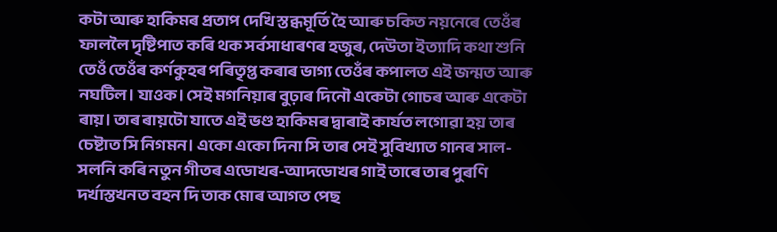কটা আৰু হাকিমৰ প্ৰতাপ দেখি স্তব্ধমূৰ্তি হৈ আৰু চকিত নয়নেৰে তেওঁৰ ফাললৈ দৃষ্টিপাত কৰি থক সৰ্বসাধাৰণৰ হজুৰ, দেউতা ইত্যাদি কথা শুনি তেওঁ তেওঁৰ কৰ্ণকুহৰ পৰিতৃপ্ত কৰাৰ ভাগ্য তেওঁৰ কপালত এই জন্মত আৰু নঘটিল। যাওক। সেই মগনিয়াৰ বুঢ়াৰ দিনৌ একেটা গোচৰ আৰু একেটা ৰায়। তাৰ ৰায়টো যাতে এই ভণ্ড হাকিমৰ দ্বাৰাই কাৰ্যত লগোৱা হয় তাৰ চেষ্টাত সি নিগমন। একো একো দিনা সি তাৰ সেই সুবিখ্যাত গানৰ সাল-সলনি কৰি নতুন গীতৰ এডোখৰ-আদডোখৰ গাই তাৰে তাৰ পুৰণি দৰ্খাস্তখনত বহন দি তাক মোৰ আগত পেছ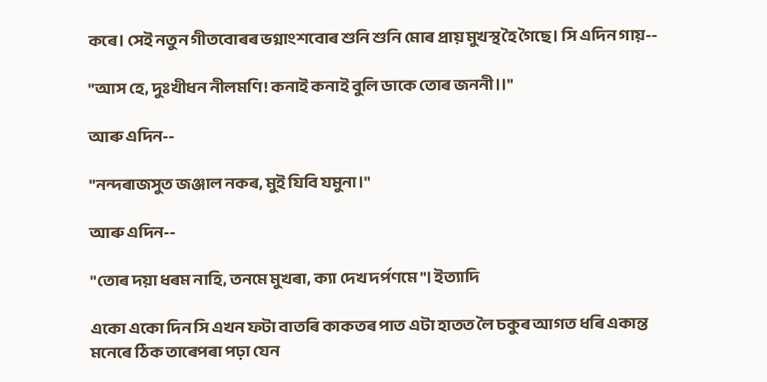কৰে। সেই নতুন গীতবোৰৰ ভগ্নাংশবোৰ শুনি শুনি মোৰ প্ৰায় মুখস্থ হৈ গৈছে। সি এদিন গায়--

"আস হে, দুঃখীধন নীলমণি! কনাই কনাই বুলি ডাকে তোৰ জননী।।"

আৰু এদিন--

"নন্দৰাজসুত জঞ্জাল নকৰ, মুই যিবি যমুনা।"

আৰু এদিন--

"তোৰ দয়া ধৰম নাহি, তনমে মুখৰা, ক্যা দেখ দৰ্পণমে"। ইত্যাদি

একো একো দিন সি এখন ফটা বাতৰি কাকতৰ পাত এটা হাতত লৈ চকুৰ আগত ধৰি একান্ত মনেৰে ঠিক তাৰেপৰা পঢ়া যেন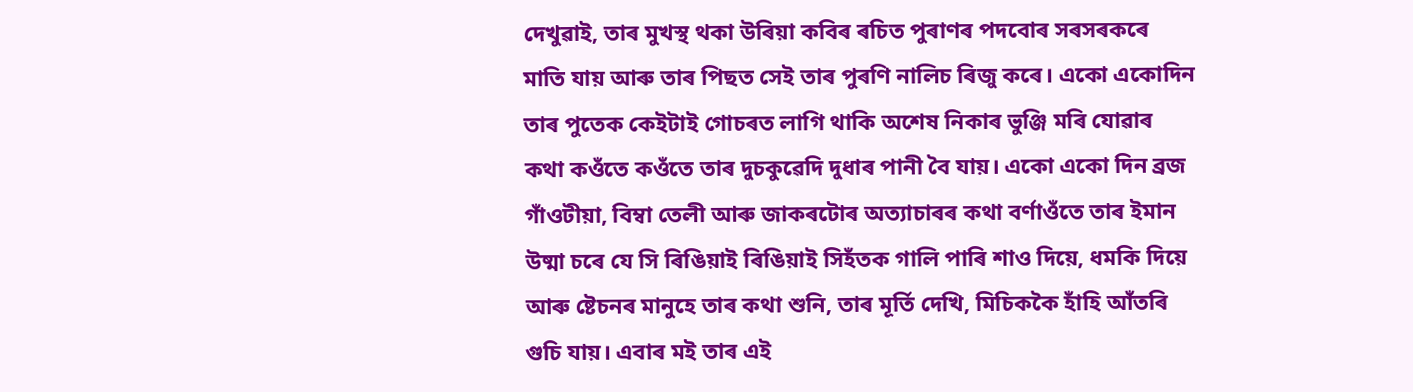দেখুৱাই, তাৰ মুখস্থ থকা উৰিয়া কবিৰ ৰচিত পুৰাণৰ পদবোৰ সৰসৰকৰে মাতি যায় আৰু তাৰ পিছত সেই তাৰ পুৰণি নালিচ ৰিজু কৰে। একো একোদিন তাৰ পুতেক কেইটাই গোচৰত লাগি থাকি অশেষ নিকাৰ ভুঞ্জি মৰি যোৱাৰ কথা কওঁতে কওঁতে তাৰ দুচকুৱেদি দুধাৰ পানী বৈ যায়। একো একো দিন ব্ৰজ গাঁওটীয়া, বিম্বা তেলী আৰু জাকৰটোৰ অত্যাচাৰৰ কথা বৰ্ণাওঁতে তাৰ ইমান উষ্মা চৰে যে সি ৰিঙিয়াই ৰিঙিয়াই সিহঁতক গালি পাৰি শাও দিয়ে, ধমকি দিয়ে আৰু ষ্টেচনৰ মানুহে তাৰ কথা শুনি, তাৰ মূৰ্তি দেখি, মিচিককৈ হাঁহি আঁতৰি গুচি যায়। এবাৰ মই তাৰ এই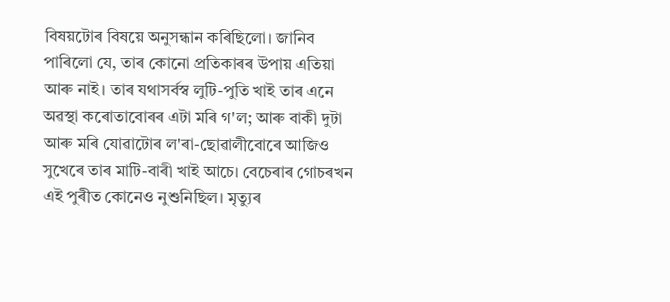বিষয়টোৰ বিষয়ে অনুসন্ধান কৰিছিলো। জানিব পাৰিলো যে, তাৰ কোনো প্ৰতিকাৰৰ উপায় এতিয়া আৰু নাই। তাৰ যথাসৰ্বস্ব লুটি-পুতি খাই তাৰ এনে অৱস্থা কৰোতাবোৰৰ এটা মৰি গ'ল; আৰু বাকী দুটা আৰু মৰি যোৱাটোৰ ল'ৰা-ছোৱালীবোৰে আজিও সুখেৰে তাৰ মাটি-বাৰী খাই আচে। বেচেৰাৰ গোচৰখন এই পুৰীত কোনেও নুশুনিছিল। মৃত্যুৰ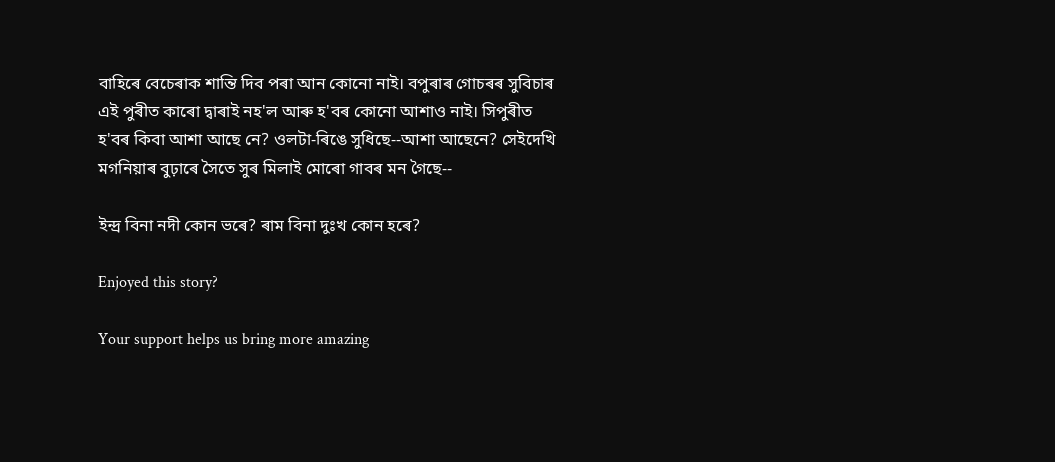বাহিৰে বেচেৰাক শান্তি দিব পৰা আন কোনো নাই। বপুৰাৰ গোচৰৰ সুবিচাৰ এই পুৰীত কাৰো দ্বাৰাই নহ'ল আৰু হ'বৰ কোনো আশাও নাই। সিপুৰীত হ'বৰ কিবা আশা আছে নে? ওলটা-ৰিঙে সুধিছে--আশা আছেনে? সেইদেখি মগনিয়াৰ বুঢ়াৰে সৈতে সুৰ মিলাই মোৰো গাবৰ মন গৈছে--

ইন্দ্ৰ বিনা নদী কোন ভৰে? ৰাম বিনা দুঃখ কোন হৰে?

Enjoyed this story?

Your support helps us bring more amazing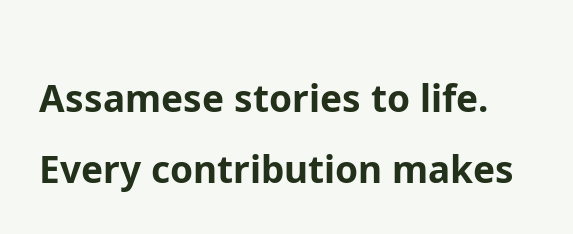Assamese stories to life. Every contribution makes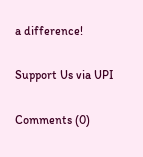a difference!

Support Us via UPI

Comments (0)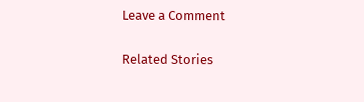Leave a Comment

Related Stories